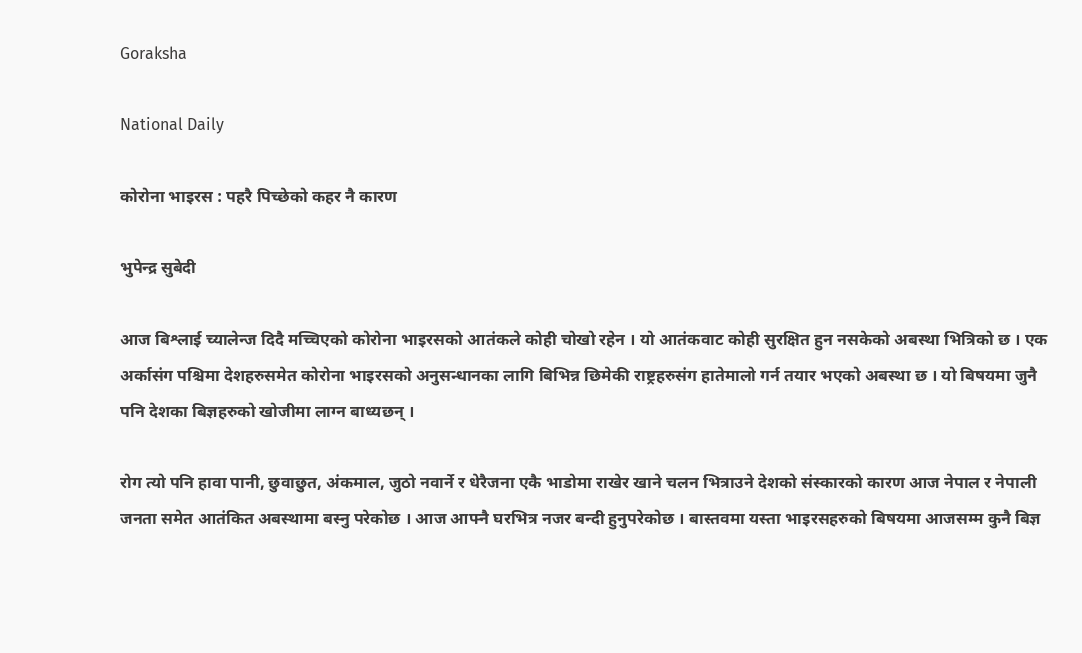Goraksha

National Daily

कोरोना भाइरस : पहरै पिच्छेको कहर नै कारण

भुपेन्द्र सुबेदी

आज बिश्लाई च्यालेन्ज दिदै मच्चिएको कोरोना भाइरसको आतंकले कोही चोखो रहेन । यो आतंकवाट कोही सुरक्षित हुन नसकेको अबस्था भित्रिको छ । एक अर्कासंग पश्चिमा देशहरुसमेत कोरोना भाइरसको अनुसन्धानका लागि बिभिन्न छिमेकी राष्ट्रहरुसंग हातेमालो गर्न तयार भएको अबस्था छ । यो बिषयमा जुनै पनि देशका बिज्ञहरुको खोजीमा लाग्न बाध्यछन् ।

रोग त्यो पनि हावा पानी, छुवाछुत, अंकमाल, जुठो नवार्ने र धेरैजना एकै भाडोमा राखेर खाने चलन भित्राउने देशको संस्कारको कारण आज नेपाल र नेपाली जनता समेत आतंकित अबस्थामा बस्नु परेकोछ । आज आफ्नै घरभित्र नजर बन्दी हुनुपरेकोछ । बास्तवमा यस्ता भाइरसहरुको बिषयमा आजसम्म कुनै बिज्ञ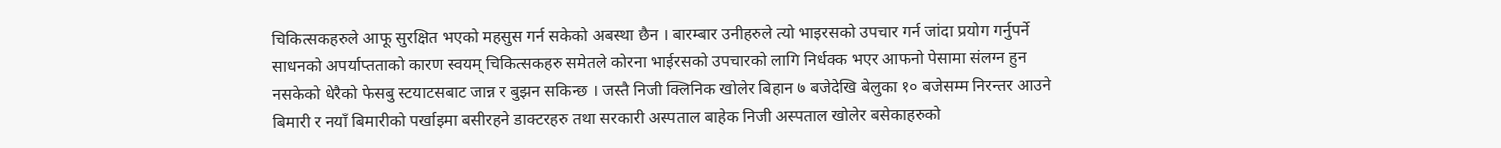चिकित्सकहरुले आफू सुरक्षित भएको महसुस गर्न सकेको अबस्था छैन । बारम्बार उनीहरुले त्यो भाइरसको उपचार गर्न जांदा प्रयोग गर्नुपर्ने साधनको अपर्याप्तताको कारण स्वयम् चिकित्सकहरु समेतले कोरना भाईरसको उपचारको लागि निर्धक्क भएर आफनो पेसामा संलग्न हुन नसकेको धेरैको फेसबु स्टयाटसबाट जान्न र बुझन सकिन्छ । जस्तै निजी क्लिनिक खोलेर बिहान ७ बजेदेखि बेलुका १० बजेसम्म निरन्तर आउने बिमारी र नयाँ बिमारीको पर्खाइमा बसीरहने डाक्टरहरु तथा सरकारी अस्पताल बाहेक निजी अस्पताल खोलेर बसेकाहरुको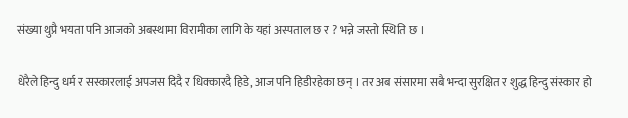संख्या थुप्रै भयता पनि आजको अबस्थामा विरामीका लागि के यहां अस्पताल छ र ? भन्ने जस्तो स्थिति छ ।

धेरैले हिन्दु धर्म र सस्कारलाई अपजस दिदै र धिक्कारदै हिडे, आज पनि हिडीरहेका छन् । तर अब संसारमा सबै भन्दा सुरक्षित र शुद्ध हिन्दु संस्कार हो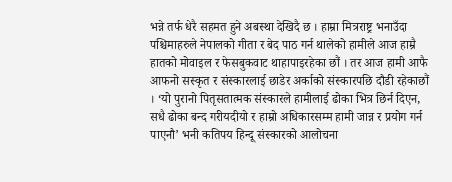भन्ने तर्फ धेरै सहमत हुने अबस्था देखिदै छ । हाम्रा मित्रराष्ट्र भनाउँदा पश्चिमाहरुले नेपालको गीता र बेद पाठ गर्न थालेको हामीले आज हाम्रै हातको मोवाइल र फेसबुकवाट थाहापाइरहेका छौं । तर आज हामी आफै आफनो सस्कृत र संस्कारलाई छाडेर अर्काको संस्कारपछि दौडी रहेकाछौं । ‘यो पुरानो पितृसतात्मक संस्कारले हामीलाई ढोका भित्र छिर्न दिएन, सधै ढोका बन्द गरीयदीयो र हाम्रो अधिकारसम्म हामी जान्न र प्रयोग गर्न पाएनौ’ भनी कतिपय हिन्दू संस्कारको आलोचना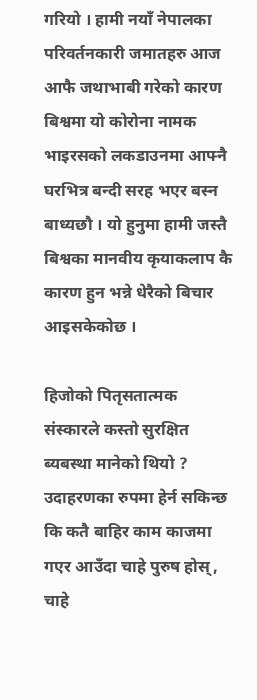गरियो । हामी नयाँ नेपालका परिवर्तनकारी जमातहरु आज आफै जथाभाबी गरेको कारण बिश्वमा यो कोरोना नामक भाइरसको लकडाउनमा आफ्नै घरभित्र बन्दी सरह भएर बस्न बाध्यछौ । यो हुनुमा हामी जस्तै बिश्वका मानवीय कृयाकलाप कै कारण हुन भन्ने धेरैको बिचार आइसकेकोछ ।

हिजोको पितृसतात्मक संस्कारले कस्तो सुरक्षित ब्यबस्था मानेको थियो ? उदाहरणका रुपमा हेर्न सकिन्छ कि कतै बाहिर काम काजमा गएर आउँदा चाहे पुरुष होस्, चाहे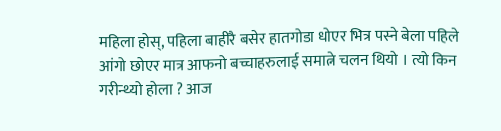महिला होस्, पहिला बाहीरै बसेर हातगोडा धोएर भित्र पस्ने बेला पहिले आंगो छोएर मात्र आफनो बच्चाहरुलाई समात्ने चलन थियो । त्यो किन गरीन्थ्यो होला ? आज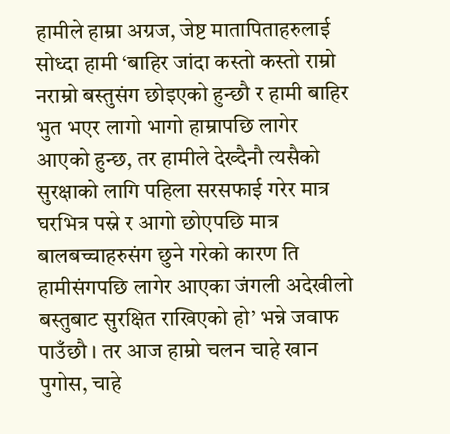हामीले हाम्रा अग्रज, जेष्ट मातापिताहरुलाई सोध्दा हामी ‘बाहिर जांदा कस्तो कस्तो राम्रो नराम्रो बस्तुसंग छोइएको हुन्छौ र हामी बाहिर भुत भएर लागो भागो हाम्रापछि लागेर आएको हुन्छ, तर हामीले देख्दैनौ त्यसैको सुरक्षाको लागि पहिला सरसफाई गरेर मात्र घरभित्र पस्ने र आगो छोएपछि मात्र बालबच्चाहरुसंग छुने गरेको कारण ति हामीसंगपछि लागेर आएका जंगली अदेखीलो बस्तुबाट सुरक्षित राखिएको हो’ भन्ने जवाफ पाउँछौ । तर आज हाम्रो चलन चाहे खान पुगोस, चाहे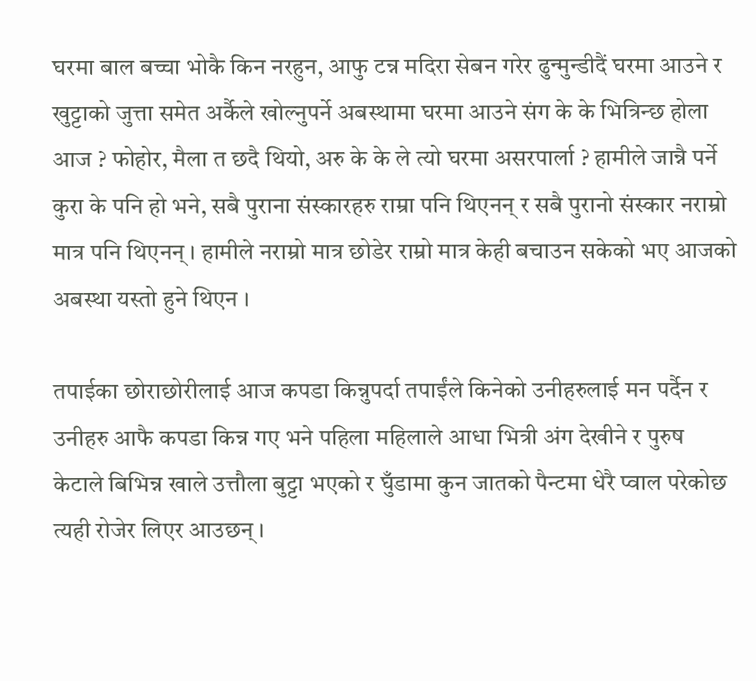घरमा बाल बच्चा भोकै किन नरहुन, आफु टन्न मदिरा सेबन गरेर ढुन्मुन्डीदैं घरमा आउने र खुट्टाको जुत्ता समेत अर्कैले खोल्नुपर्ने अबस्थामा घरमा आउने संग के के भित्रिन्छ होला आज ? फोहोर, मैला त छदै थियो, अरु के के ले त्यो घरमा असरपार्ला ? हामीले जान्नै पर्ने कुरा के पनि हो भने, सबै पुराना संस्कारहरु राम्रा पनि थिएनन् र सबै पुरानो संस्कार नराम्रो मात्र पनि थिएनन् । हामीले नराम्रो मात्र छोडेर राम्रो मात्र केही बचाउन सकेको भए आजको अबस्था यस्तो हुने थिएन ।

तपाईका छोराछोरीलाई आज कपडा किन्नुपर्दा तपाईंले किनेको उनीहरुलाई मन पर्दैन र उनीहरु आफै कपडा किन्न गए भने पहिला महिलाले आधा भित्री अंग देखीने र पुरुष केटाले बिभिन्न खाले उत्तौला बुट्टा भएको र घुँडामा कुन जातको पैन्टमा धेरै प्वाल परेकोछ त्यही रोजेर लिएर आउछन् ।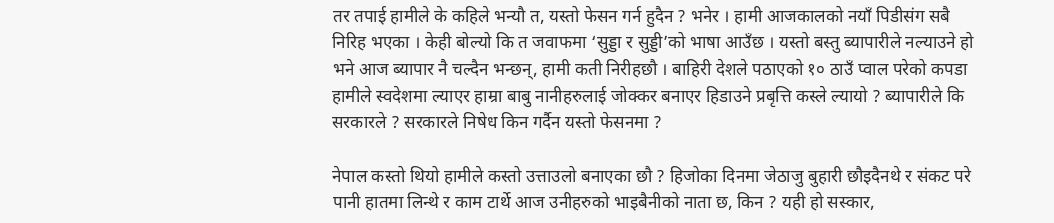तर तपाई हामीले के कहिले भन्यौ त, यस्तो फेसन गर्न हुदैन ? भनेर । हामी आजकालको नयाँ पिडीसंग सबै निरिह भएका । केही बोल्यो कि त जवाफमा ‘सुड्डा र सुड्डी’को भाषा आउँछ । यस्तो बस्तु ब्यापारीले नल्याउने हो भने आज ब्यापार नै चल्दैन भन्छन्, हामी कती निरीहछौ । बाहिरी देशले पठाएको १० ठाउँ प्वाल परेको कपडा हामीले स्वदेशमा ल्याएर हाम्रा बाबु नानीहरुलाई जोक्कर बनाएर हिडाउने प्रबृत्ति कस्ले ल्यायो ? ब्यापारीले कि सरकारले ? सरकारले निषेध किन गर्दैन यस्तो फेसनमा ?

नेपाल कस्तो थियो हामीले कस्तो उत्ताउलो बनाएका छौ ? हिजोका दिनमा जेठाजु बुहारी छौइदैनथे र संकट परे पानी हातमा लिन्थे र काम टार्थे आज उनीहरुको भाइबैनीको नाता छ, किन ? यही हो सस्कार,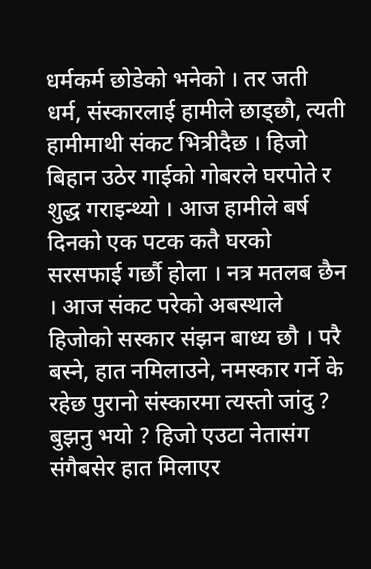धर्मकर्म छोडेको भनेको । तर जती धर्म, संस्कारलाई हामीले छाड्छौ, त्यती हामीमाथी संकट भित्रीदैछ । हिजो बिहान उठेर गाईको गोबरले घरपोते र शुद्ध गराइन्थ्यो । आज हामीले बर्ष दिनको एक पटक कतै घरको सरसफाई गर्छौ होला । नत्र मतलब छैन । आज संकट परेको अबस्थाले हिजोको सस्कार संझन बाध्य छौ । परै बस्ने, हात नमिलाउने, नमस्कार गर्ने के रहेछ पुरानो संस्कारमा त्यस्तो जांदु ? बुझनु भयो ? हिजो एउटा नेतासंग संगैबसेर हात मिलाएर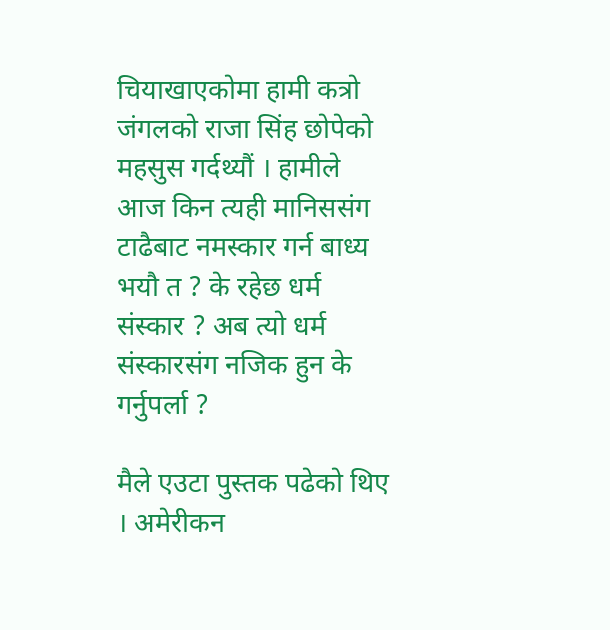चियाखाएकोमा हामी कत्रो जंगलको राजा सिंह छोपेको महसुस गर्दथ्यौं । हामीले आज किन त्यही मानिससंग टाढैबाट नमस्कार गर्न बाध्य भयौ त ? के रहेछ धर्म संस्कार ? अब त्यो धर्म संस्कारसंग नजिक हुन के गर्नुपर्ला ?

मैले एउटा पुस्तक पढेको थिए । अमेरीकन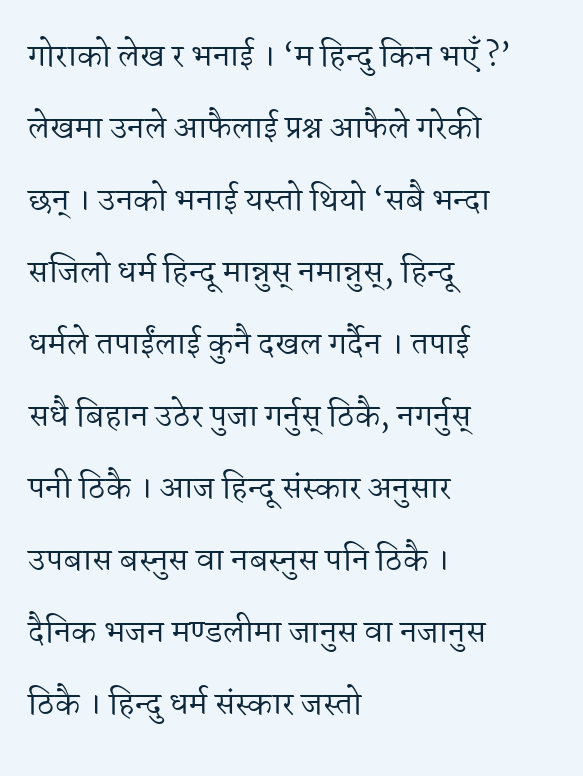गोराको लेख र भनाई । ‘म हिन्दु किन भएँ ?’ लेखमा उनले आफैलाई प्रश्न आफैले गरेकी छन् । उनको भनाई यस्तो थियो ‘सबै भन्दा सजिलो धर्म हिन्दू मान्नुस् नमान्नुस्, हिन्दू धर्मले तपाईंलाई कुनै दखल गर्दैन । तपाई सधै बिहान उठेर पुजा गर्नुस् ठिकै, नगर्नुस् पनी ठिकै । आज हिन्दू संस्कार अनुसार उपबास बस्नुस वा नबस्नुस पनि ठिकै । दैनिक भजन मण्डलीमा जानुस वा नजानुस ठिकै । हिन्दु धर्म संस्कार जस्तो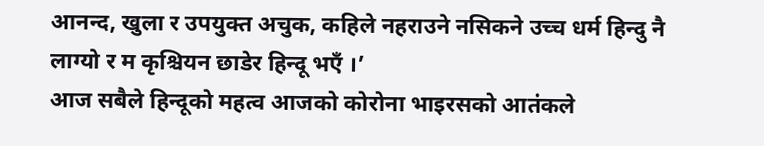आनन्द, खुला र उपयुक्त अचुक, कहिले नहराउने नसिकने उच्च धर्म हिन्दु नै लाग्यो र म कृश्चियन छाडेर हिन्दू भएँ ।’
आज सबैले हिन्दूको महत्व आजको कोरोना भाइरसको आतंकले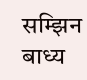सम्झिन बाध्य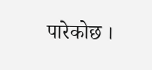पारेकोछ ।